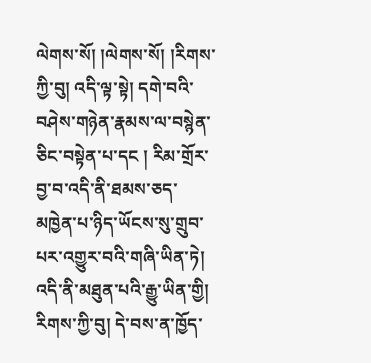ལེགས་སོ། །ལེགས་སོ། །རིགས་ཀྱི་བུ། འདི་ལྟ་སྟེ། དགེ་བའི་བཤེས་གཉེན་རྣམས་ལ་བསྙེན་ཅིང་བསྟེན་པ་དང ། རིམ་གྲོར་བྱ་བ་འདི་ནི་ཐམས་ཅད་མཁྱེན་པ་ཉིད་ཡོངས་སུ་གྲུབ་པར་འགྱུར་བའི་གཞི་ཡིན་ཏེ། འདི་ནི་མཐུན་པའི་རྒྱུ་ཡིན་གྱི། རིགས་ཀྱི་བུ། དེ་བས་ན་ཁྱོད་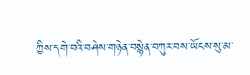ཀྱིས་དགེ་བའི་བཤེས་གཉེན་བསྙེན་བཀུར་བས་ཡོངས་སུ་མ་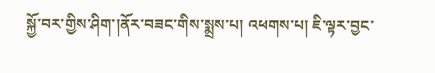སྐྱོ་བར་གྱིས་ཤིག་།ནོར་བཟང་གིས་སྨྲས་པ། འཕགས་པ། ཇི་ལྟར་བྱང་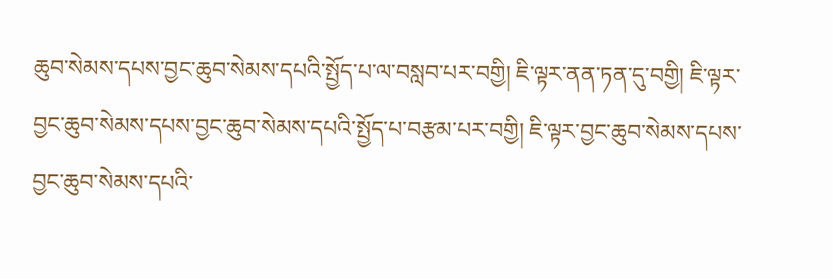ཆུབ་སེམས་དཔས་བྱང་ཆུབ་སེམས་དཔའི་སྤྱོད་པ་ལ་བསླབ་པར་བགྱི། ཇི་ལྟར་ནན་ཏན་དུ་བགྱི། ཇི་ལྟར་བྱང་ཆུབ་སེམས་དཔས་བྱང་ཆུབ་སེམས་དཔའི་སྤྱོད་པ་བརྩམ་པར་བགྱི། ཇི་ལྟར་བྱང་ཆུབ་སེམས་དཔས་བྱང་ཆུབ་སེམས་དཔའི་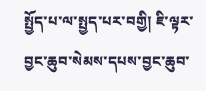སྤྱོད་པ་ལ་སྤྱད་པར་བགྱི། ཇི་ལྟར་བྱང་ཆུབ་སེམས་དཔས་བྱང་ཆུབ་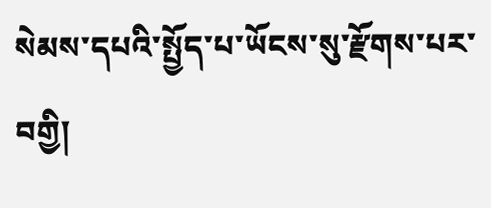སེམས་དཔའི་སྤྱོད་པ་ཡོངས་སུ་རྫོགས་པར་བགྱི།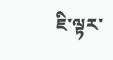ཇི་ལྟར་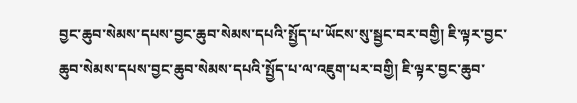བྱང་ཆུབ་སེམས་དཔས་བྱང་ཆུབ་སེམས་དཔའི་སྤྱོད་པ་ཡོངས་སུ་སྦྱང་བར་བགྱི། ཇི་ལྟར་བྱང་ཆུབ་སེམས་དཔས་བྱང་ཆུབ་སེམས་དཔའི་སྤྱོད་པ་ལ་འཇུག་པར་བགྱི། ཇི་ལྟར་བྱང་ཆུབ་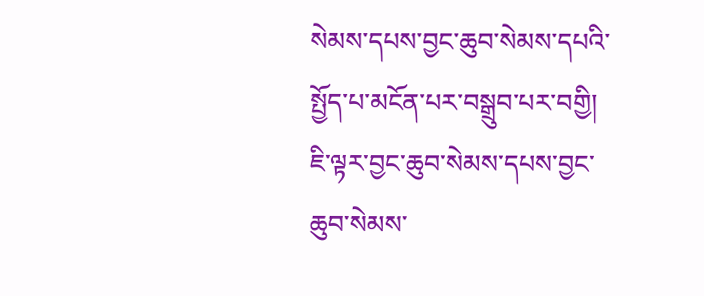སེམས་དཔས་བྱང་ཆུབ་སེམས་དཔའི་སྤྱོད་པ་མངོན་པར་བསྒྲུབ་པར་བགྱི། ཇི་ལྟར་བྱང་ཆུབ་སེམས་དཔས་བྱང་ཆུབ་སེམས་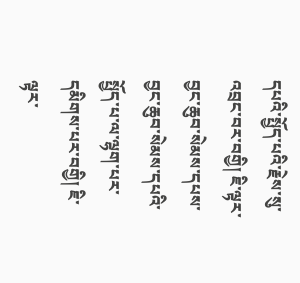དཔའི་སྤྱོད་པའི་རྗེས་སུ་འབྲང་བར་བགྱི། ཇི་ལྟར་བྱང་ཆུབ་སེམས་དཔས་བྱང་ཆུབ་སེམས་དཔའི་སྤྱོད་པ་ལ་ལྷག་པར་དམིགས་པར་བགྱི། ཇི་ལྟར་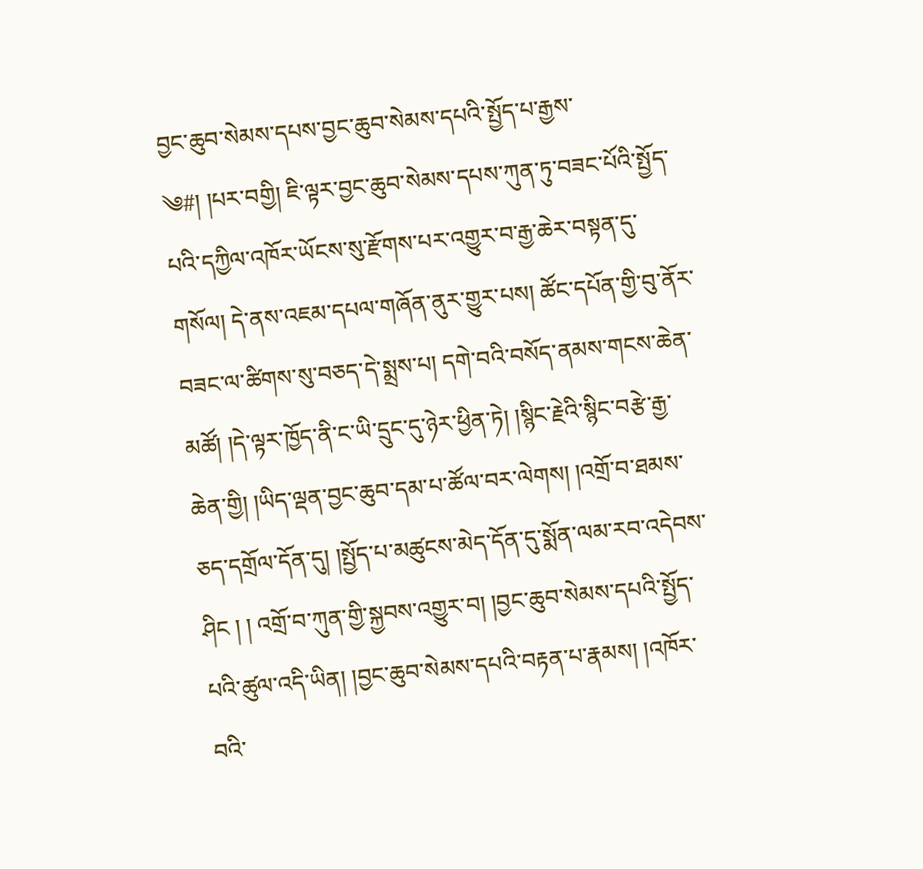བྱང་ཆུབ་སེམས་དཔས་བྱང་ཆུབ་སེམས་དཔའི་སྤྱོད་པ་རྒྱས་
༄#། །པར་བགྱི། ཇི་ལྟར་བྱང་ཆུབ་སེམས་དཔས་ཀུན་ཏུ་བཟང་པོའི་སྤྱོད་པའི་དཀྱིལ་འཁོར་ཡོངས་སུ་རྫོགས་པར་འགྱུར་བ་རྒྱ་ཆེར་བསྟན་དུ་གསོལ། དེ་ནས་འཇམ་དཔལ་གཞོན་ནུར་གྱུར་པས། ཚོང་དཔོན་གྱི་བུ་ནོར་བཟང་ལ་ཚིགས་སུ་བཅད་དེ་སྨྲས་པ། དགེ་བའི་བསོད་ནམས་གངས་ཆེན་མཚོ། །དེ་ལྟར་ཁྱོད་ནི་ང་ཡི་དྲུང་དུ་ཉེར་ཕྱིན་ཏེ། །སྙིང་རྗེའི་སྙིང་བརྩེ་རྒྱ་ཆེན་གྱི། །ཡིད་ལྡན་བྱང་ཆུབ་དམ་པ་ཚོལ་བར་ལེགས། །འགྲོ་བ་ཐམས་ཅད་དགྲོལ་དོན་དུ། །སྤྱོད་པ་མཚུངས་མེད་དོན་དུ་སྨོན་ལམ་རབ་འདེབས་ཤིང ། ། འགྲོ་བ་ཀུན་གྱི་སྐྱབས་འགྱུར་བ། །བྱང་ཆུབ་སེམས་དཔའི་སྤྱོད་པའི་ཚུལ་འདི་ཡིན། །བྱང་ཆུབ་སེམས་དཔའི་བརྟན་པ་རྣམས། །འཁོར་བའི་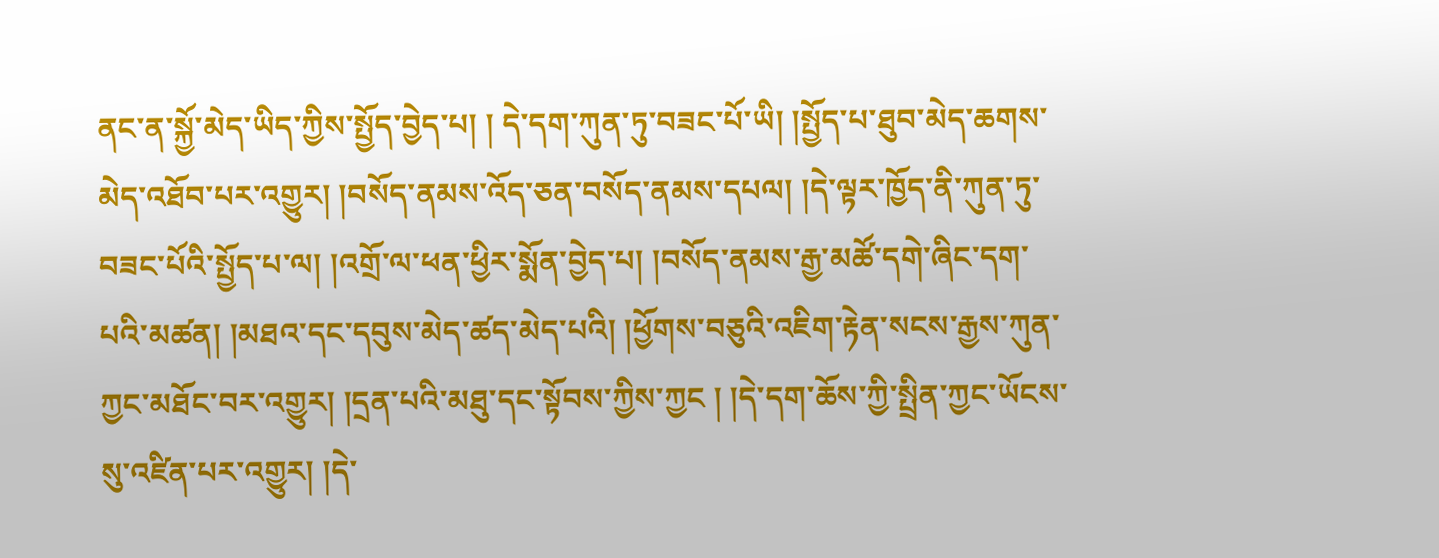ནང་ན་སྐྱོ་མེད་ཡིད་ཀྱིས་སྤྱོད་བྱེད་པ། ། དེ་དག་ཀུན་ཏུ་བཟང་པོ་ཡི། །སྤྱོད་པ་ཐུབ་མེད་ཆགས་མེད་འཐོབ་པར་འགྱུར། །བསོད་ནམས་འོད་ཅན་བསོད་ནམས་དཔལ། །དེ་ལྟར་ཁྱོད་ནི་ཀུན་ཏུ་བཟང་པོའི་སྤྱོད་པ་ལ། །འགྲོ་ལ་ཕན་ཕྱིར་སྨོན་བྱེད་པ། །བསོད་ནམས་རྒྱ་མཚོ་དགེ་ཞིང་དག་པའི་མཚན། །མཐའ་དང་དབུས་མེད་ཚད་མེད་པའི། །ཕྱོགས་བཅུའི་འཇིག་རྟེན་སངས་རྒྱས་ཀུན་ཀྱང་མཐོང་བར་འགྱུར། །དྲན་པའི་མཐུ་དང་སྟོབས་ཀྱིས་ཀྱང ། །དེ་དག་ཆོས་ཀྱི་སྤྲིན་ཀྱང་ཡོངས་སུ་འཛིན་པར་འགྱུར། །དེ་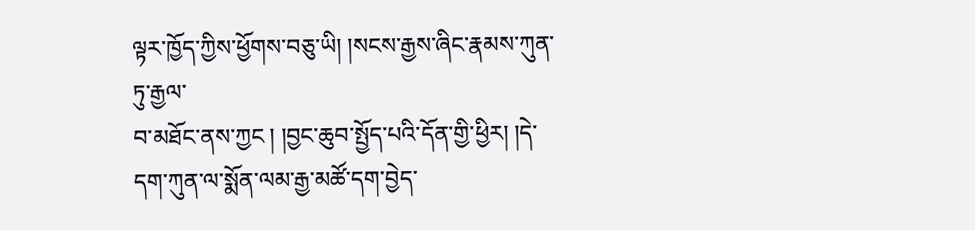ལྟར་ཁྱོད་ཀྱིས་ཕྱོགས་བཅུ་ཡི། །སངས་རྒྱས་ཞིང་རྣམས་ཀུན་ཏུ་རྒྱལ་
བ་མཐོང་ནས་ཀྱང ། །བྱང་ཆུབ་སྤྱོད་པའི་དོན་གྱི་ཕྱིར། །དེ་དག་ཀུན་ལ་སྨོན་ལམ་རྒྱ་མཚོ་དག་བྱེད་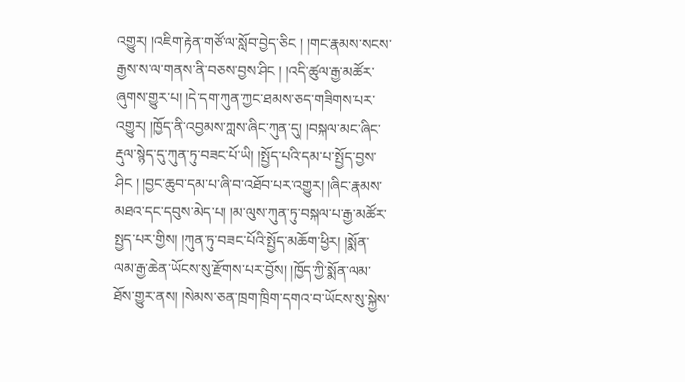འགྱུར། །འཇིག་རྟེན་གཙོ་ལ་སློབ་བྱེད་ཅིང ། །གང་རྣམས་སངས་རྒྱས་ས་ལ་གནས་ནི་བཅས་བྱས་ཤིང ། །འདི་ཚུལ་རྒྱ་མཚོར་ཞུགས་གྱུར་པ། །དེ་དག་ཀུན་ཀྱང་ཐམས་ཅད་གཟིགས་པར་འགྱུར། །ཁྱོད་ནི་འབྱམས་ཀླས་ཞིང་ཀུན་དུ། །བསྐལ་མང་ཞིང་རྡུལ་སྙེད་དུ་ཀུན་ཏུ་བཟང་པོ་ཡི། །སྤྱོད་པའི་དམ་པ་སྤྱོད་བྱས་ཤིང ། །བྱང་ཆུབ་དམ་པ་ཞི་བ་འཐོབ་པར་འགྱུར། །ཞིང་རྣམས་མཐའ་དང་དབུས་མེད་པ། །མ་ལུས་ཀུན་ཏུ་བསྐལ་པ་རྒྱ་མཚོར་སྤྱད་པར་གྱིས། །ཀུན་ཏུ་བཟང་པོའི་སྤྱོད་མཆོག་ཕྱིར། །སྨོན་ལམ་རྒྱ་ཆེན་ཡོངས་སུ་རྫོགས་པར་བྱོས། །ཁྱོད་ཀྱི་སྨོན་ལམ་ཐོས་གྱུར་ནས། །སེམས་ཅན་ཁྲག་ཁྲིག་དགའ་བ་ཡོངས་སུ་སྐྱེས་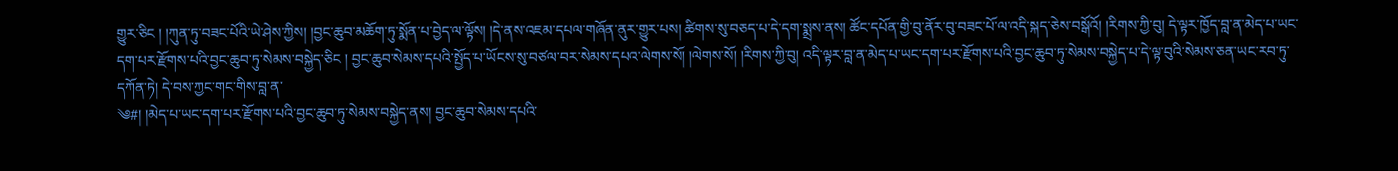གྱུར་ཅིང ། །ཀུན་ཏུ་བཟང་པོའི་ཡེ་ཤེས་ཀྱིས། །བྱང་ཆུབ་མཆོག་ཏུ་སྨོན་པ་བྱེད་ལ་ལྟོས། །དེ་ནས་འཇམ་དཔལ་གཞོན་ནུར་གྱུར་པས། ཚིགས་སུ་བཅད་པ་དེ་དག་སྨྲས་ནས། ཚོང་དཔོན་གྱི་བུ་ནོར་བུ་བཟང་པོ་ལ་འདི་སྐད་ཅེས་བསྒོའོ། །རིགས་ཀྱི་བུ། དེ་ལྟར་ཁྱོད་བླ་ན་མེད་པ་ཡང་དག་པར་རྫོགས་པའི་བྱང་ཆུབ་ཏུ་སེམས་བསྐྱེད་ཅིང ། བྱང་ཆུབ་སེམས་དཔའི་སྤྱོད་པ་ཡོངས་སུ་བཙལ་བར་སེམས་དཔའ་ལེགས་སོ། །ལེགས་སོ། །རིགས་ཀྱི་བུ། འདི་ལྟར་བླ་ན་མེད་པ་ཡང་དག་པར་རྫོགས་པའི་བྱང་ཆུབ་ཏུ་སེམས་བསྐྱེད་པ་དེ་ལྟ་བུའི་སེམས་ཅན་ཡང་རབ་ཏུ་དཀོན་ཏེ། དེ་བས་ཀྱང་གང་གིས་བླ་ན་
༄#། །མེད་པ་ཡང་དག་པར་རྫོགས་པའི་བྱང་ཆུབ་ཏུ་སེམས་བསྐྱེད་ནས། བྱང་ཆུབ་སེམས་དཔའི་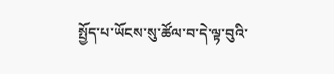སྤྱོད་པ་ཡོངས་སུ་ཚོལ་བ་དེ་ལྟ་བུའི་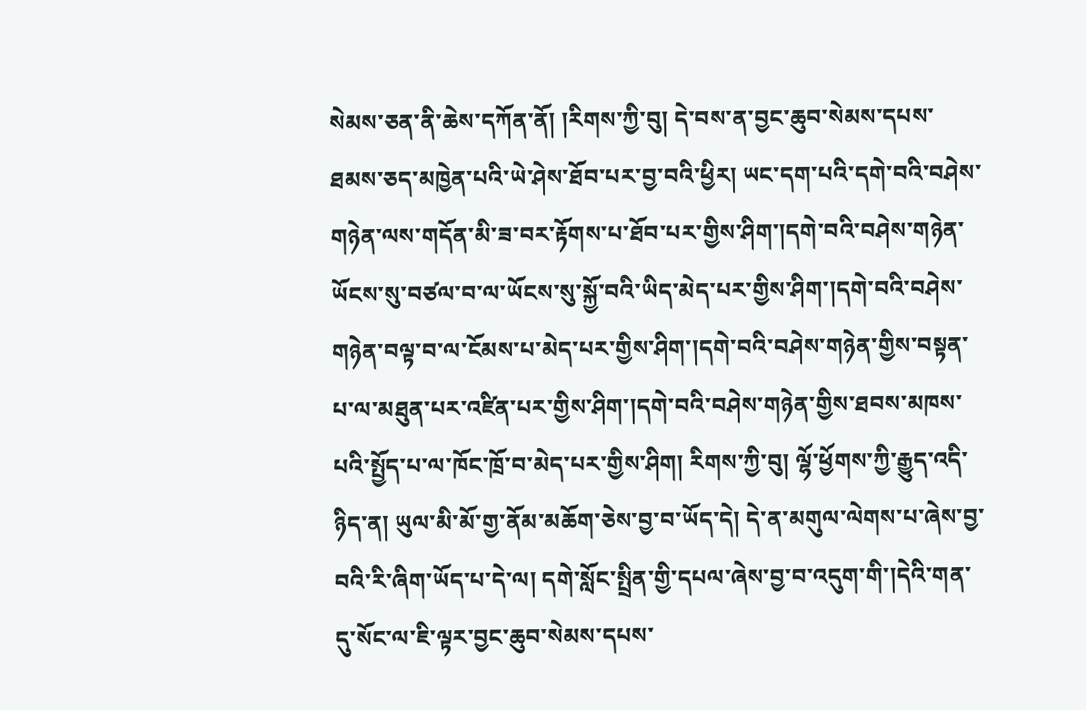སེམས་ཅན་ནི་ཆེས་དཀོན་ནོ། །རིགས་ཀྱི་བུ། དེ་བས་ན་བྱང་ཆུབ་སེམས་དཔས་ཐམས་ཅད་མཁྱེན་པའི་ཡེ་ཤེས་ཐོབ་པར་བྱ་བའི་ཕྱིར། ཡང་དག་པའི་དགེ་བའི་བཤེས་གཉེན་ལས་གདོན་མི་ཟ་བར་རྟོགས་པ་ཐོབ་པར་གྱིས་ཤིག་།དགེ་བའི་བཤེས་གཉེན་ཡོངས་སུ་བཙལ་བ་ལ་ཡོངས་སུ་སྐྱོ་བའི་ཡིད་མེད་པར་གྱིས་ཤིག་།དགེ་བའི་བཤེས་གཉེན་བལྟ་བ་ལ་ངོམས་པ་མེད་པར་གྱིས་ཤིག་།དགེ་བའི་བཤེས་གཉེན་གྱིས་བསྟན་པ་ལ་མཐུན་པར་འཛིན་པར་གྱིས་ཤིག་།དགེ་བའི་བཤེས་གཉེན་གྱིས་ཐབས་མཁས་པའི་སྤྱོད་པ་ལ་ཁོང་ཁྲོ་བ་མེད་པར་གྱིས་ཤིག། རིགས་ཀྱི་བུ། ལྷོ་ཕྱོགས་ཀྱི་རྒྱུད་འདི་ཉིད་ན། ཡུལ་མི་མོ་གྱ་ནོམ་མཆོག་ཅེས་བྱ་བ་ཡོད་དེ། དེ་ན་མགུལ་ལེགས་པ་ཞེས་བྱ་བའི་རི་ཞིག་ཡོད་པ་དེ་ལ། དགེ་སློང་སྤྲིན་གྱི་དཔལ་ཞེས་བྱ་བ་འདུག་གི་།དེའི་གན་དུ་སོང་ལ་ཇི་ལྟར་བྱང་ཆུབ་སེམས་དཔས་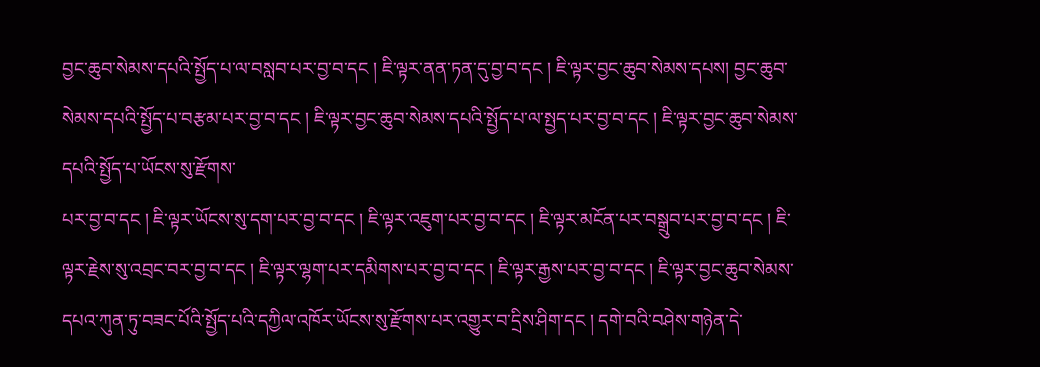བྱང་ཆུབ་སེམས་དཔའི་སྤྱོད་པ་ལ་བསླབ་པར་བྱ་བ་དང ། ཇི་ལྟར་ནན་ཏན་དུ་བྱ་བ་དང ། ཇི་ལྟར་བྱང་ཆུབ་སེམས་དཔས། བྱང་ཆུབ་སེམས་དཔའི་སྤྱོད་པ་བརྩམ་པར་བྱ་བ་དང ། ཇི་ལྟར་བྱང་ཆུབ་སེམས་དཔའི་སྤྱོད་པ་ལ་སྤྱད་པར་བྱ་བ་དང ། ཇི་ལྟར་བྱང་ཆུབ་སེམས་དཔའི་སྤྱོད་པ་ཡོངས་སུ་རྫོགས་
པར་བྱ་བ་དང ། ཇི་ལྟར་ཡོངས་སུ་དག་པར་བྱ་བ་དང ། ཇི་ལྟར་འཇུག་པར་བྱ་བ་དང ། ཇི་ལྟར་མངོན་པར་བསྒྲུབ་པར་བྱ་བ་དང ། ཇི་ལྟར་རྗེས་སུ་འབྲང་བར་བྱ་བ་དང ། ཇི་ལྟར་ལྷག་པར་དམིགས་པར་བྱ་བ་དང ། ཇི་ལྟར་རྒྱས་པར་བྱ་བ་དང ། ཇི་ལྟར་བྱང་ཆུབ་སེམས་དཔའ་ཀུན་ཏུ་བཟང་པོའི་སྤྱོད་པའི་དཀྱིལ་འཁོར་ཡོངས་སུ་རྫོགས་པར་འགྱུར་བ་དྲིས་ཤིག་དང ། དགེ་བའི་བཤེས་གཉེན་དེ་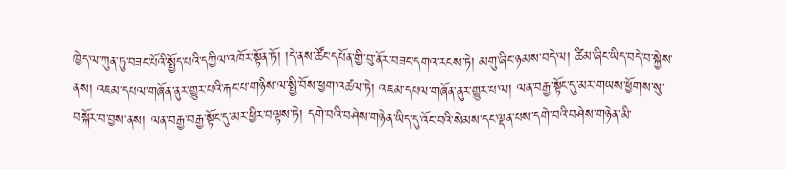ཁྱེད་ལ་ཀུན་ཏུ་བཟང་པོའི་སྤྱོད་པའི་དཀྱིལ་འཁོར་སྟོན་ཏོ། །དེ་ནས་ཚོང་དཔོན་གྱི་བུ་ནོར་བཟང་དགའ་རངས་ཏེ། མགུ་ཞིང་ཉམས་བདེ་ལ། ཚིམ་ཞིང་ཡིད་བདེ་བ་སྐྱེས་ནས། འཇམ་དཔལ་གཞོན་ནུར་གྱུར་པའི་རྐང་པ་གཉིས་ལ་སྤྱི་བོས་ཕྱག་འཚལ་ཏེ། འཇམ་དཔལ་གཞོན་ནུར་གྱུར་པ་ལ། ལན་བརྒྱ་སྟོང་དུ་མར་གཡས་ཕྱོགས་སུ་བསྐོར་བ་བྱས་ནས། ལན་བརྒྱ་བརྒྱ་སྟོང་དུ་མར་ཕྱིར་བལྟས་ཏེ། དགེ་བའི་བཤེས་གཉེན་ཡིད་དུ་འོང་བའི་སེམས་དང་ལྡན་པས་དགེ་བའི་བཤེས་གཉེན་མི་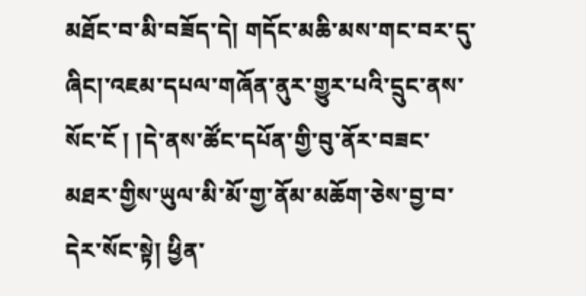མཐོང་བ་མི་བཟོད་དེ། གདོང་མཆི་མས་གང་བར་དུ་ཞིང།་འཇམ་དཔལ་གཞོན་ནུར་གྱུར་པའི་དྲུང་ནས་སོང་ངོ ། །དེ་ནས་ཚོང་དཔོན་གྱི་བུ་ནོར་བཟང་མཐར་གྱིས་ཡུལ་མི་མོ་གྱ་ནོམ་མཆོག་ཅེས་བྱ་བ་དེར་སོང་སྟེ། ཕྱིན་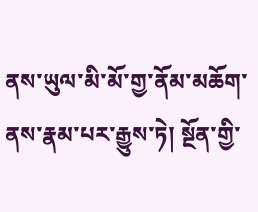ནས་ཡུལ་མི་མོ་གྱ་ནོམ་མཆོག་ནས་རྣམ་པར་རྒྱུས་ཏེ། སྔོན་གྱི་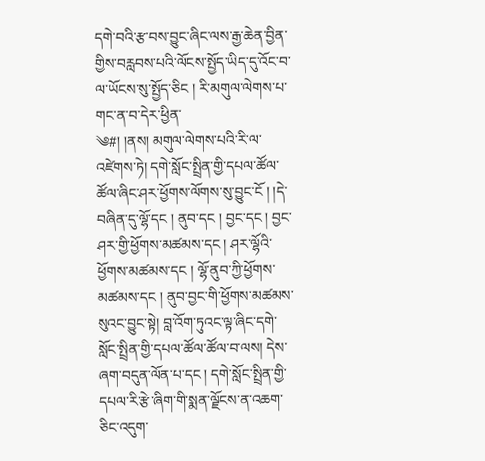དགེ་བའི་རྩ་བས་བྱུང་ཞིང་ལས་རྒྱ་ཆེན་བྱིན་གྱིས་བརླབས་པའི་ལོངས་སྤྱོད་ཡིད་དུ་འོང་བ་ལ་ཡོངས་སུ་སྤྱོད་ཅིང ། རི་མགུལ་ལེགས་པ་གང་ན་བ་དེར་ཕྱིན་
༄#། །ནས། མགུལ་ལེགས་པའི་རི་ལ་འཛེགས་ཏེ། དགེ་སློང་སྤྲིན་གྱི་དཔལ་ཚོལ་ཚོལ་ཞིང་ཤར་ཕྱོགས་ལོགས་སུ་བྱུང་ངོ ། །དེ་བཞིན་དུ་ལྷོ་དང ། ནུབ་དང ། བྱང་དང ། བྱང་ཤར་གྱི་ཕྱོགས་མཚམས་དང ། ཤར་ལྷོའི་ཕྱོགས་མཚམས་དང ། ལྷོ་ནུབ་ཀྱི་ཕྱོགས་མཚམས་དང ། ནུབ་བྱང་གི་ཕྱོགས་མཚམས་སུའང་བྱུང་སྟེ། བླ་འོག་ཏུའང་ལྟ་ཞིང་དགེ་སློང་སྤྲིན་གྱི་དཔལ་ཚོལ་ཚོལ་བ་ལས། དེས་ཞག་བདུན་ལོན་པ་དང ། དགེ་སློང་སྤྲིན་གྱི་དཔལ་རི་རྩེ་ཞིག་གི་སྨན་ལྗོངས་ན་འཆག་ཅིང་འདུག་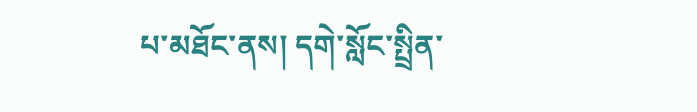པ་མཐོང་ནས། དགེ་སློང་སྤྲིན་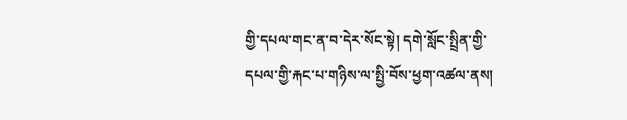གྱི་དཔལ་གང་ན་བ་དེར་སོང་སྟེ། དགེ་སློང་སྤྲིན་གྱི་དཔལ་གྱི་རྐང་པ་གཉིས་ལ་སྤྱི་བོས་ཕྱག་འཚལ་ནས།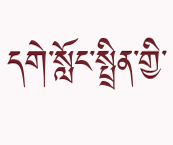དགེ་སློང་སྤྲིན་གྱི་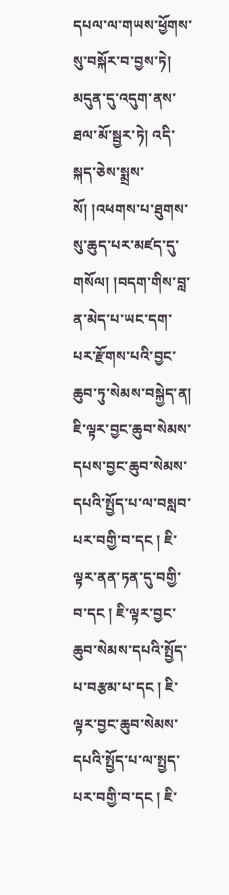དཔལ་ལ་གཡས་ཕྱོགས་སུ་བསྐོར་བ་བྱས་ཏེ། མདུན་དུ་འདུག་ནས་ཐལ་མོ་སྦྱར་ཏེ། འདི་སྐད་ཅེས་སྨྲས་སོ། །འཕགས་པ་ཐུགས་སུ་ཆུད་པར་མཛད་དུ་གསོལ། །བདག་གིས་བླ་ན་མེད་པ་ཡང་དག་པར་རྫོགས་པའི་བྱང་ཆུབ་ཏུ་སེམས་བསྐྱེད་ན། ཇི་ལྟར་བྱང་ཆུབ་སེམས་དཔས་བྱང་ཆུབ་སེམས་དཔའི་སྤྱོད་པ་ལ་བསླབ་པར་བགྱི་བ་དང ། ཇི་ལྟར་ནན་ཏན་དུ་བགྱི་བ་དང ། ཇི་ལྟར་བྱང་ཆུབ་སེམས་དཔའི་སྤྱོད་པ་བརྩམ་པ་དང ། ཇི་ལྟར་བྱང་ཆུབ་སེམས་དཔའི་སྤྱོད་པ་ལ་སྤྱད་པར་བགྱི་བ་དང ། ཇི་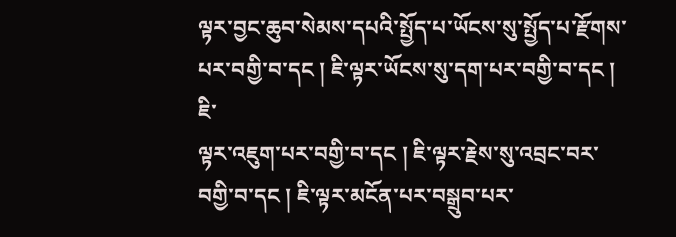ལྟར་བྱང་ཆུབ་སེམས་དཔའི་སྤྱོད་པ་ཡོངས་སུ་སྤྱོད་པ་རྫོགས་པར་བགྱི་བ་དང ། ཇི་ལྟར་ཡོངས་སུ་དག་པར་བགྱི་བ་དང ། ཇི་
ལྟར་འཇུག་པར་བགྱི་བ་དང ། ཇི་ལྟར་རྗེས་སུ་འབྲང་བར་བགྱི་བ་དང ། ཇི་ལྟར་མངོན་པར་བསྒྲུབ་པར་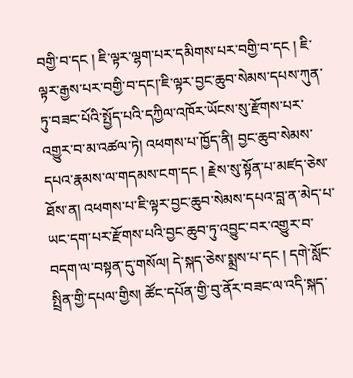བགྱི་བ་དང ། ཇི་ལྟར་ལྷག་པར་དམིགས་པར་བགྱི་བ་དང ། ཇི་ལྟར་རྒྱས་པར་བགྱི་བ་དང།་ཇི་ལྟར་བྱང་ཆུབ་སེམས་དཔས་ཀུན་ཏུ་བཟང་པོའི་སྤྱོད་པའི་དཀྱིལ་འཁོར་ཡོངས་སུ་རྫོགས་པར་འགྱུར་བ་མ་འཚལ་ཏེ། འཕགས་པ་ཁྱོད་ནི། བྱང་ཆུབ་སེམས་དཔའ་རྣམས་ལ་གདམས་ངག་དང ། རྗེས་སུ་སྟོན་པ་མཛད་ཅེས་ཐོས་ན། འཕགས་པ་ཇི་ལྟར་བྱང་ཆུབ་སེམས་དཔའ་བླ་ན་མེད་པ་ཡང་དག་པར་རྫོགས་པའི་བྱང་ཆུབ་ཏུ་འབྱུང་བར་འགྱུར་བ་བདག་ལ་བསྟན་དུ་གསོལ། དེ་སྐད་ཅེས་སྨྲས་པ་དང ། དགེ་སློང་སྤྲིན་གྱི་དཔལ་གྱིས། ཚོང་དཔོན་གྱི་བུ་ནོར་བཟང་ལ་འདི་སྐད་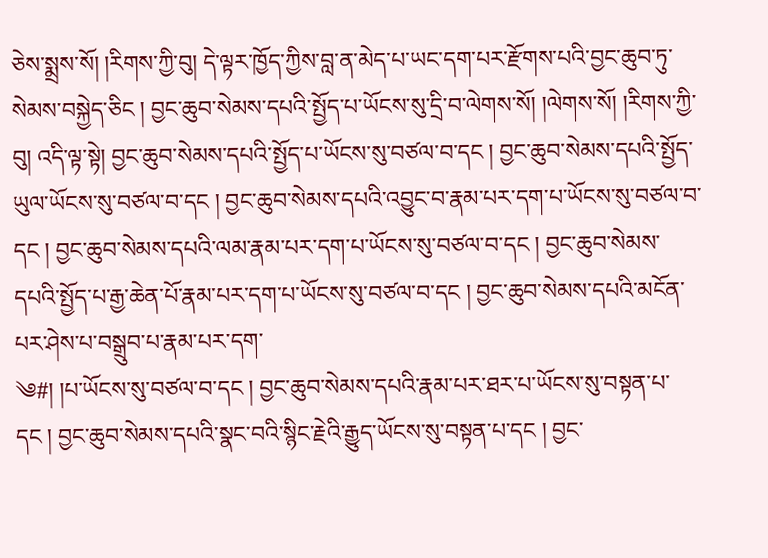ཅེས་སྨྲས་སོ། །རིགས་ཀྱི་བུ། དེ་ལྟར་ཁྱོད་ཀྱིས་བླ་ན་མེད་པ་ཡང་དག་པར་རྫོགས་པའི་བྱང་ཆུབ་ཏུ་སེམས་བསྐྱེད་ཅིང ། བྱང་ཆུབ་སེམས་དཔའི་སྤྱོད་པ་ཡོངས་སུ་དྲི་བ་ལེགས་སོ། །ལེགས་སོ། །རིགས་ཀྱི་བུ། འདི་ལྟ་སྟེ། བྱང་ཆུབ་སེམས་དཔའི་སྤྱོད་པ་ཡོངས་སུ་བཙལ་བ་དང ། བྱང་ཆུབ་སེམས་དཔའི་སྤྱོད་ཡུལ་ཡོངས་སུ་བཙལ་བ་དང ། བྱང་ཆུབ་སེམས་དཔའི་འབྱུང་བ་རྣམ་པར་དག་པ་ཡོངས་སུ་བཙལ་བ་དང ། བྱང་ཆུབ་སེམས་དཔའི་ལམ་རྣམ་པར་དག་པ་ཡོངས་སུ་བཙལ་བ་དང ། བྱང་ཆུབ་སེམས་དཔའི་སྤྱོད་པ་རྒྱ་ཆེན་པོ་རྣམ་པར་དག་པ་ཡོངས་སུ་བཙལ་བ་དང ། བྱང་ཆུབ་སེམས་དཔའི་མངོན་པར་ཤེས་པ་བསྒྲུབ་པ་རྣམ་པར་དག་
༄#། །པ་ཡོངས་སུ་བཙལ་བ་དང ། བྱང་ཆུབ་སེམས་དཔའི་རྣམ་པར་ཐར་པ་ཡོངས་སུ་བསྟན་པ་དང ། བྱང་ཆུབ་སེམས་དཔའི་སྣང་བའི་སྙིང་རྗེའི་རྒྱུད་ཡོངས་སུ་བསྟན་པ་དང ། བྱང་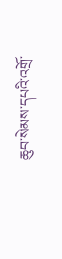ཆུབ་སེམས་དཔའི་འགྲོ་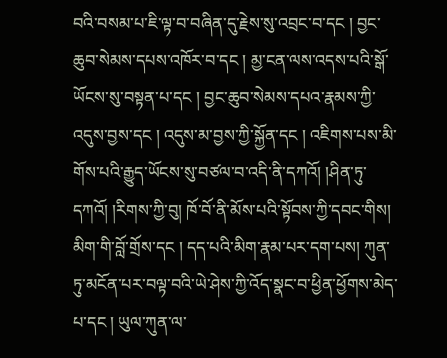བའི་བསམ་པ་ཇི་ལྟ་བ་བཞིན་དུ་རྗེས་སུ་འབྲང་བ་དང ། བྱང་ཆུབ་སེམས་དཔས་འཁོར་བ་དང ། མྱ་ངན་ལས་འདས་པའི་སྒོ་ཡོངས་སུ་བསྟན་པ་དང ། བྱང་ཆུབ་སེམས་དཔའ་རྣམས་ཀྱི་འདུས་བྱས་དང ། འདུས་མ་བྱས་ཀྱི་སྐྱོན་དང ། འཇིགས་པས་མི་གོས་པའི་རྒྱུད་ཡོངས་སུ་བཙལ་བ་འདི་ནི་དཀའོ། །ཤིན་ཏུ་དཀའོ། །རིགས་ཀྱི་བུ། ཁོ་བོ་ནི་མོས་པའི་སྟོབས་ཀྱི་དབང་གིས། མིག་གི་བློ་གྲོས་དང ། དད་པའི་མིག་རྣམ་པར་དག་པས། ཀུན་ཏུ་མངོན་པར་བལྟ་བའི་ཡེ་ཤེས་ཀྱི་འོད་སྣང་བ་ཕྱིན་ཕྱོགས་མེད་པ་དང ། ཡུལ་ཀུན་ལ་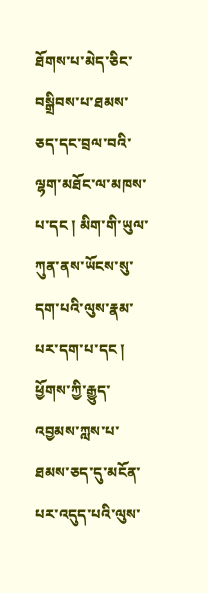ཐོགས་པ་མེད་ཅིང་བསྒྲིབས་པ་ཐམས་ཅད་དང་བྲལ་བའི་ལྷག་མཐོང་ལ་མཁས་པ་དང ། མིག་གི་ཡུལ་ཀུན་ནས་ཡོངས་སུ་དག་པའི་ལུས་རྣམ་པར་དག་པ་དང ། ཕྱོགས་ཀྱི་རྒྱུད་འབྱམས་ཀླས་པ་ཐམས་ཅད་དུ་མངོན་པར་འདུད་པའི་ལུས་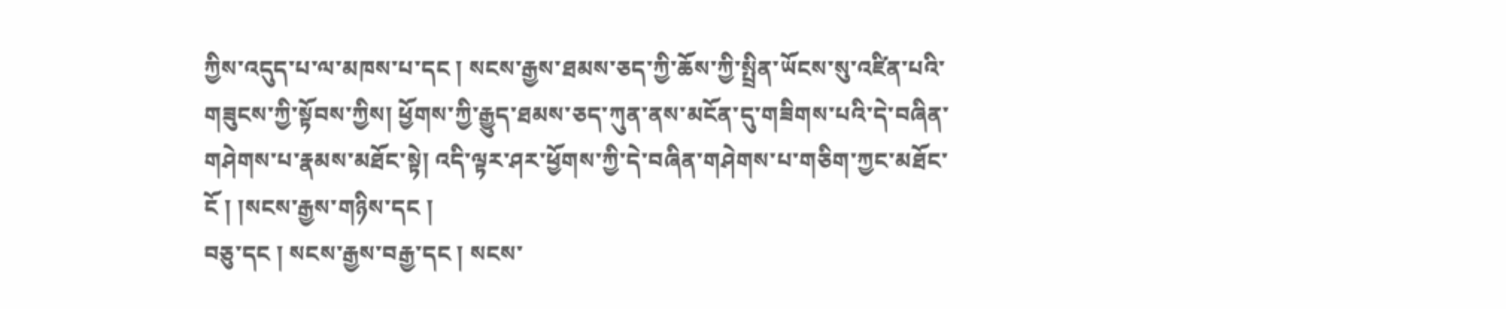ཀྱིས་འདུད་པ་ལ་མཁས་པ་དང ། སངས་རྒྱས་ཐམས་ཅད་ཀྱི་ཆོས་ཀྱི་སྤྲིན་ཡོངས་སུ་འཛིན་པའི་གཟུངས་ཀྱི་སྟོབས་ཀྱིས། ཕྱོགས་ཀྱི་རྒྱུད་ཐམས་ཅད་ཀུན་ནས་མངོན་དུ་གཟིགས་པའི་དེ་བཞིན་གཤེགས་པ་རྣམས་མཐོང་སྟེ། འདི་ལྟར་ཤར་ཕྱོགས་ཀྱི་དེ་བཞིན་གཤེགས་པ་གཅིག་ཀྱང་མཐོང་ངོ ། །སངས་རྒྱས་གཉིས་དང །
བཅུ་དང ། སངས་རྒྱས་བརྒྱ་དང ། སངས་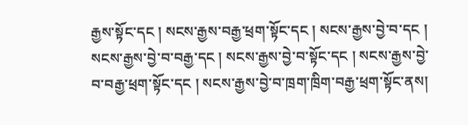རྒྱས་སྟོང་དང ། སངས་རྒྱས་བརྒྱ་ཕྲག་སྟོང་དང ། སངས་རྒྱས་བྱེ་བ་དང ། སངས་རྒྱས་བྱེ་བ་བརྒྱ་དང ། སངས་རྒྱས་བྱེ་བ་སྟོང་དང ། སངས་རྒྱས་བྱེ་བ་བརྒྱ་ཕྲག་སྟོང་དང ། སངས་རྒྱས་བྱེ་བ་ཁྲག་ཁྲིག་བརྒྱ་ཕྲག་སྟོང་ནས།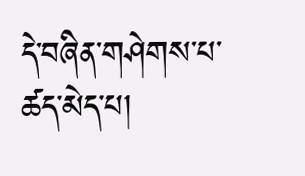དེ་བཞིན་གཤེགས་པ་ཚད་མེད་པ།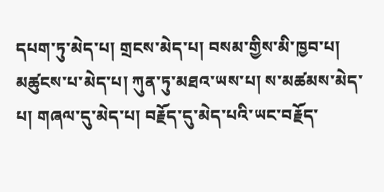དཔག་ཏུ་མེད་པ། གྲངས་མེད་པ། བསམ་གྱིས་མི་ཁྱབ་པ། མཚུངས་པ་མེད་པ། ཀུན་ཏུ་མཐའ་ཡས་པ། ས་མཚམས་མེད་པ། གཞལ་དུ་མེད་པ། བརྗོད་དུ་མེད་པའི་ཡང་བརྗོད་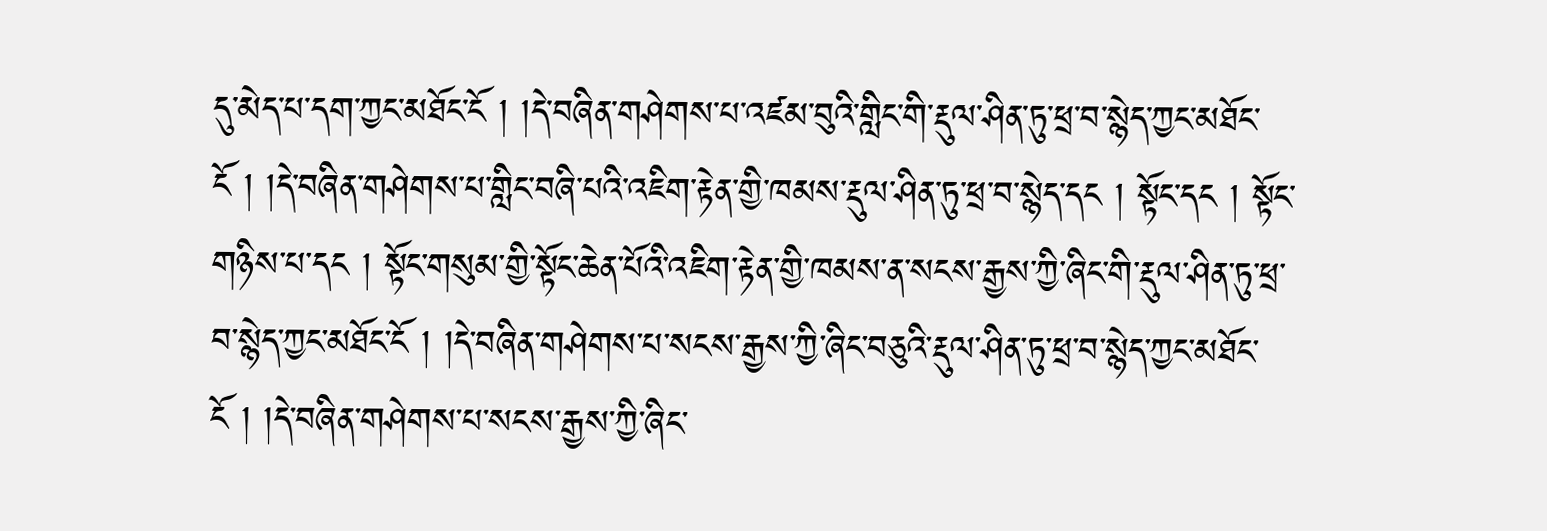དུ་མེད་པ་དག་ཀྱང་མཐོང་ངོ ། །དེ་བཞིན་གཤེགས་པ་འཛམ་བུའི་གླིང་གི་རྡུལ་ཤིན་ཏུ་ཕྲ་བ་སྙེད་ཀྱང་མཐོང་ངོ ། །དེ་བཞིན་གཤེགས་པ་གླིང་བཞི་པའི་འཇིག་རྟེན་གྱི་ཁམས་རྡུལ་ཤིན་ཏུ་ཕྲ་བ་སྙེད་དང ། སྟོང་དང ། སྟོང་གཉིས་པ་དང ། སྟོང་གསུམ་གྱི་སྟོང་ཆེན་པོའི་འཇིག་རྟེན་གྱི་ཁམས་ན་སངས་རྒྱས་ཀྱི་ཞིང་གི་རྡུལ་ཤིན་ཏུ་ཕྲ་བ་སྙེད་ཀྱང་མཐོང་ངོ ། །དེ་བཞིན་གཤེགས་པ་སངས་རྒྱས་ཀྱི་ཞིང་བཅུའི་རྡུལ་ཤིན་ཏུ་ཕྲ་བ་སྙེད་ཀྱང་མཐོང་ངོ ། །དེ་བཞིན་གཤེགས་པ་སངས་རྒྱས་ཀྱི་ཞིང་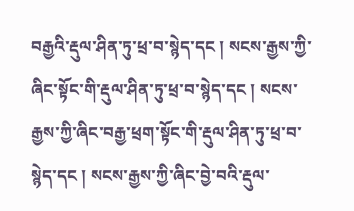བརྒྱའི་རྡུལ་ཤིན་ཏུ་ཕྲ་བ་སྙེད་དང ། སངས་རྒྱས་ཀྱི་ཞིང་སྟོང་གི་རྡུལ་ཤིན་ཏུ་ཕྲ་བ་སྙེད་དང ། སངས་རྒྱས་ཀྱི་ཞིང་བརྒྱ་ཕྲག་སྟོང་གི་རྡུལ་ཤིན་ཏུ་ཕྲ་བ་སྙེད་དང ། སངས་རྒྱས་ཀྱི་ཞིང་བྱེ་བའི་རྡུལ་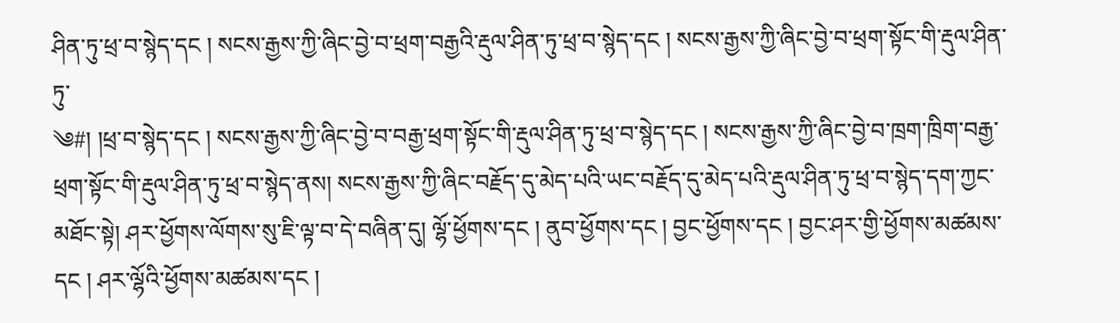ཤིན་ཏུ་ཕྲ་བ་སྙེད་དང ། སངས་རྒྱས་ཀྱི་ཞིང་བྱེ་བ་ཕྲག་བརྒྱའི་རྡུལ་ཤིན་ཏུ་ཕྲ་བ་སྙེད་དང ། སངས་རྒྱས་ཀྱི་ཞིང་བྱེ་བ་ཕྲག་སྟོང་གི་རྡུལ་ཤིན་ཏུ་
༄#། །ཕྲ་བ་སྙེད་དང ། སངས་རྒྱས་ཀྱི་ཞིང་བྱེ་བ་བརྒྱ་ཕྲག་སྟོང་གི་རྡུལ་ཤིན་ཏུ་ཕྲ་བ་སྙེད་དང ། སངས་རྒྱས་ཀྱི་ཞིང་བྱེ་བ་ཁྲག་ཁྲིག་བརྒྱ་ཕྲག་སྟོང་གི་རྡུལ་ཤིན་ཏུ་ཕྲ་བ་སྙེད་ནས། སངས་རྒྱས་ཀྱི་ཞིང་བརྗོད་དུ་མེད་པའི་ཡང་བརྗོད་དུ་མེད་པའི་རྡུལ་ཤིན་ཏུ་ཕྲ་བ་སྙེད་དག་ཀྱང་མཐོང་སྟེ། ཤར་ཕྱོགས་ལོགས་སུ་ཇི་ལྟ་བ་དེ་བཞིན་དུ། ལྷོ་ཕྱོགས་དང ། ནུབ་ཕྱོགས་དང ། བྱང་ཕྱོགས་དང ། བྱང་ཤར་གྱི་ཕྱོགས་མཚམས་དང ། ཤར་ལྷོའི་ཕྱོགས་མཚམས་དང །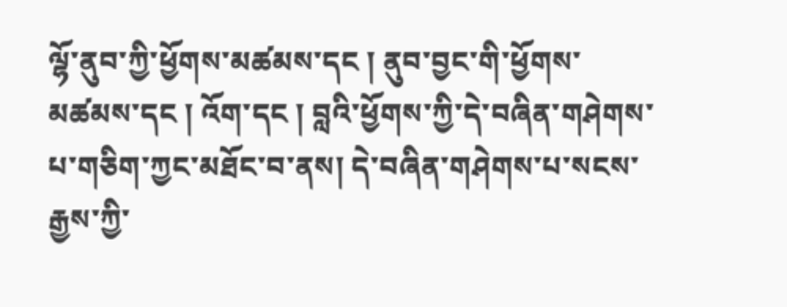ལྷོ་ནུབ་ཀྱི་ཕྱོགས་མཚམས་དང ། ནུབ་བྱང་གི་ཕྱོགས་མཚམས་དང ། འོག་དང ། བླའི་ཕྱོགས་ཀྱི་དེ་བཞིན་གཤེགས་པ་གཅིག་ཀྱང་མཐོང་བ་ནས། དེ་བཞིན་གཤེགས་པ་སངས་རྒྱས་ཀྱི་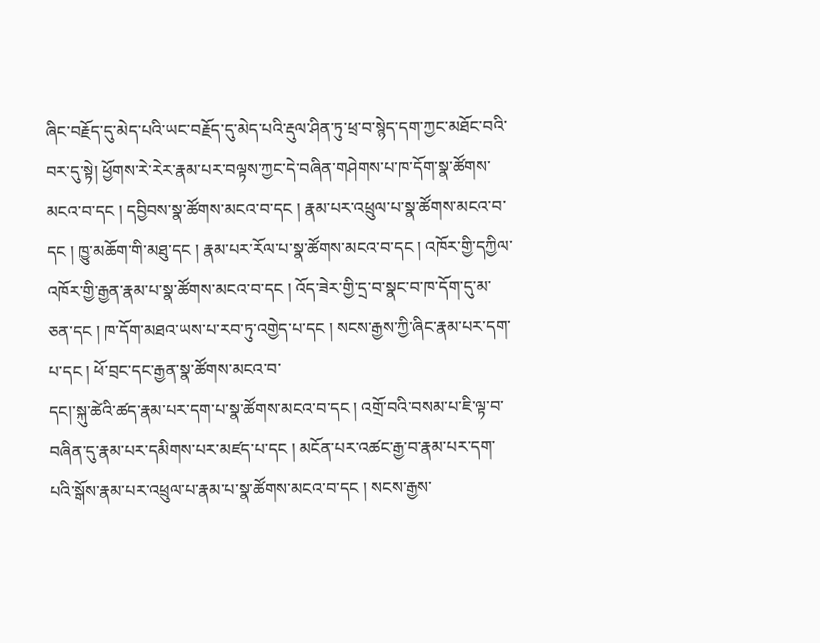ཞིང་བརྗོད་དུ་མེད་པའི་ཡང་བརྗོད་དུ་མེད་པའི་རྡུལ་ཤིན་ཏུ་ཕྲ་བ་སྙེད་དག་ཀྱང་མཐོང་བའི་བར་དུ་སྟེ། ཕྱོགས་རེ་རེར་རྣམ་པར་བལྟས་ཀྱང་དེ་བཞིན་གཤེགས་པ་ཁ་དོག་སྣ་ཚོགས་མངའ་བ་དང ། དབྱིབས་སྣ་ཚོགས་མངའ་བ་དང ། རྣམ་པར་འཕྲུལ་པ་སྣ་ཚོགས་མངའ་བ་དང ། ཁྱུ་མཆོག་གི་མཐུ་དང ། རྣམ་པར་རོལ་པ་སྣ་ཚོགས་མངའ་བ་དང ། འཁོར་གྱི་དཀྱིལ་འཁོར་གྱི་རྒྱན་རྣམ་པ་སྣ་ཚོགས་མངའ་བ་དང ། འོད་ཟེར་གྱི་དྲ་བ་སྣང་བ་ཁ་དོག་དུ་མ་ཅན་དང ། ཁ་དོག་མཐའ་ཡས་པ་རབ་ཏུ་འགྱེད་པ་དང ། སངས་རྒྱས་ཀྱི་ཞིང་རྣམ་པར་དག་པ་དང ། ཕོ་བྲང་དང་རྒྱན་སྣ་ཚོགས་མངའ་བ་
དང།་སྐུ་ཚེའི་ཚད་རྣམ་པར་དག་པ་སྣ་ཚོགས་མངའ་བ་དང ། འགྲོ་བའི་བསམ་པ་ཇི་ལྟ་བ་བཞིན་དུ་རྣམ་པར་དམིགས་པར་མཛད་པ་དང ། མངོན་པར་འཚང་རྒྱ་བ་རྣམ་པར་དག་པའི་སྒོས་རྣམ་པར་འཕྲུལ་པ་རྣམ་པ་སྣ་ཚོགས་མངའ་བ་དང ། སངས་རྒྱས་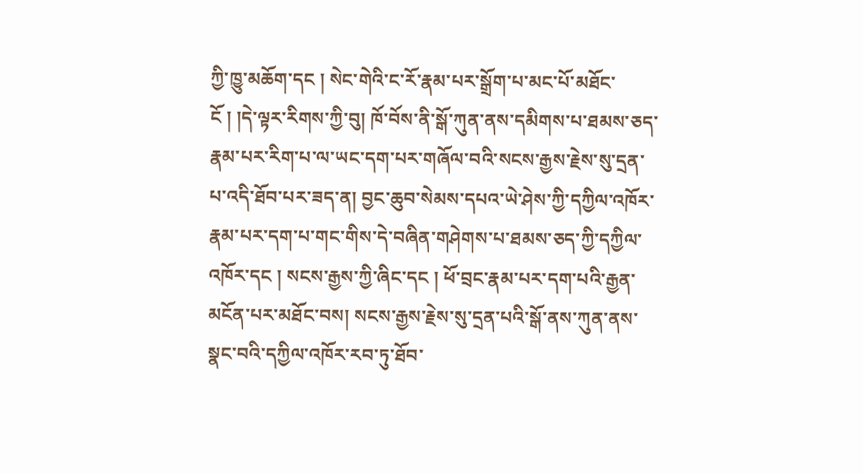ཀྱི་ཁྱུ་མཆོག་དང ། སེང་གེའི་ང་རོ་རྣམ་པར་སྒྲོག་པ་མང་པོ་མཐོང་ངོ ། །དེ་ལྟར་རིགས་ཀྱི་བུ། ཁོ་བོས་ནི་སྒོ་ཀུན་ནས་དམིགས་པ་ཐམས་ཅད་རྣམ་པར་རིག་པ་ལ་ཡང་དག་པར་གཞོལ་བའི་སངས་རྒྱས་རྗེས་སུ་དྲན་པ་འདི་ཐོབ་པར་ཟད་ན། བྱང་ཆུབ་སེམས་དཔའ་ཡེ་ཤེས་ཀྱི་དཀྱིལ་འཁོར་རྣམ་པར་དག་པ་གང་གིས་དེ་བཞིན་གཤེགས་པ་ཐམས་ཅད་ཀྱི་དཀྱིལ་འཁོར་དང ། སངས་རྒྱས་ཀྱི་ཞིང་དང ། ཕོ་བྲང་རྣམ་པར་དག་པའི་རྒྱན་མངོན་པར་མཐོང་བས། སངས་རྒྱས་རྗེས་སུ་དྲན་པའི་སྒོ་ནས་ཀུན་ནས་སྣང་བའི་དཀྱིལ་འཁོར་རབ་ཏུ་ཐོབ་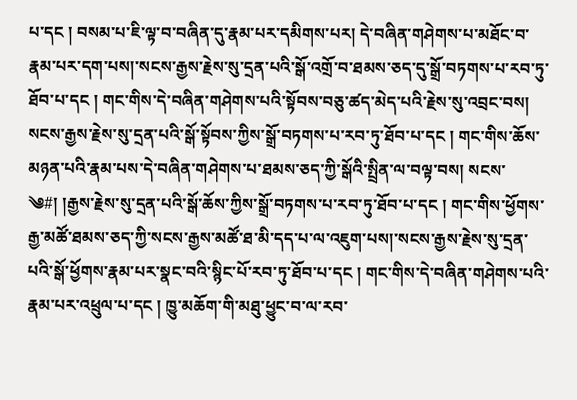པ་དང ། བསམ་པ་ཇི་ལྟ་བ་བཞིན་དུ་རྣམ་པར་དམིགས་པར། དེ་བཞིན་གཤེགས་པ་མཐོང་བ་རྣམ་པར་དག་པས།་སངས་རྒྱས་རྗེས་སུ་དྲན་པའི་སྒོ་འགྲོ་བ་ཐམས་ཅད་དུ་སྒྲོ་བཏགས་པ་རབ་ཏུ་ཐོབ་པ་དང ། གང་གིས་དེ་བཞིན་གཤེགས་པའི་སྟོབས་བཅུ་ཚད་མེད་པའི་རྗེས་སུ་འབྲང་བས། སངས་རྒྱས་རྗེས་སུ་དྲན་པའི་སྒོ་སྟོབས་ཀྱིས་སྒྲོ་བཏགས་པ་རབ་ཏུ་ཐོབ་པ་དང ། གང་གིས་ཆོས་མཉན་པའི་རྣམ་པས་དེ་བཞིན་གཤེགས་པ་ཐམས་ཅད་ཀྱི་སྒོའི་སྤྲིན་ལ་བལྟ་བས། སངས་
༄#། །རྒྱས་རྗེས་སུ་དྲན་པའི་སྒོ་ཆོས་ཀྱིས་སྒྲོ་བཏགས་པ་རབ་ཏུ་ཐོབ་པ་དང ། གང་གིས་ཕྱོགས་རྒྱ་མཚོ་ཐམས་ཅད་ཀྱི་སངས་རྒྱས་མཚོ་ཐ་མི་དད་པ་ལ་འཇུག་པས།་སངས་རྒྱས་རྗེས་སུ་དྲན་པའི་སྒོ་ཕྱོགས་རྣམ་པར་སྣང་བའི་སྙིང་པོ་རབ་ཏུ་ཐོབ་པ་དང ། གང་གིས་དེ་བཞིན་གཤེགས་པའི་རྣམ་པར་འཕྲུལ་པ་དང ། ཁྱུ་མཆོག་གི་མཐུ་ཕྱུང་བ་ལ་རབ་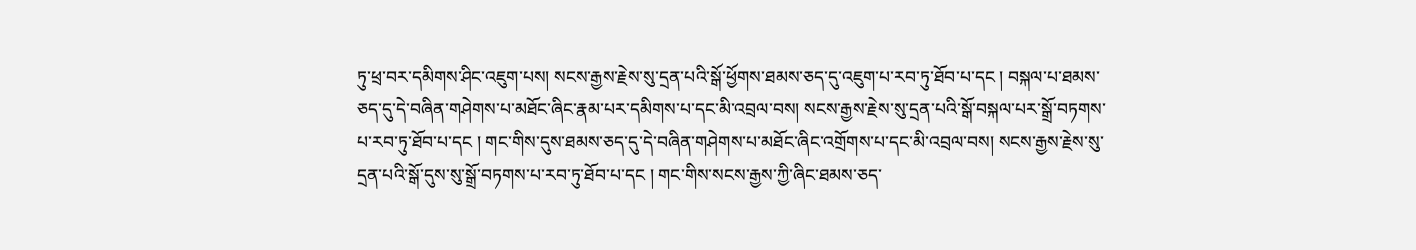ཏུ་ཕྲ་བར་དམིགས་ཤིང་འཇུག་པས། སངས་རྒྱས་རྗེས་སུ་དྲན་པའི་སྒོ་ཕྱོགས་ཐམས་ཅད་དུ་འཇུག་པ་རབ་ཏུ་ཐོབ་པ་དང ། བསྐལ་པ་ཐམས་ཅད་དུ་དེ་བཞིན་གཤེགས་པ་མཐོང་ཞིང་རྣམ་པར་དམིགས་པ་དང་མི་འབྲལ་བས། སངས་རྒྱས་རྗེས་སུ་དྲན་པའི་སྒོ་བསྐལ་པར་སྒྲོ་བཏགས་པ་རབ་ཏུ་ཐོབ་པ་དང ། གང་གིས་དུས་ཐམས་ཅད་དུ་དེ་བཞིན་གཤེགས་པ་མཐོང་ཞིང་འགྲོགས་པ་དང་མི་འབྲལ་བས། སངས་རྒྱས་རྗེས་སུ་དྲན་པའི་སྒོ་དུས་སུ་སྒྲོ་བཏགས་པ་རབ་ཏུ་ཐོབ་པ་དང ། གང་གིས་སངས་རྒྱས་ཀྱི་ཞིང་ཐམས་ཅད་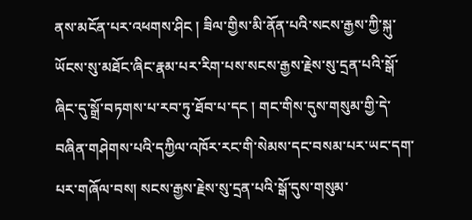ནས་མངོན་པར་འཕགས་ཤིང ། ཟིལ་གྱིས་མི་ནོན་པའི་སངས་རྒྱས་ཀྱི་སྐུ་ཡོངས་སུ་མཐོང་ཞིང་རྣམ་པར་རིག་པས་སངས་རྒྱས་རྗེས་སུ་དྲན་པའི་སྒོ་ཞིང་དུ་སྒྲོ་བཏགས་པ་རབ་ཏུ་ཐོབ་པ་དང ། གང་གིས་དུས་གསུམ་གྱི་དེ་བཞིན་གཤེགས་པའི་དཀྱིལ་འཁོར་རང་གི་སེམས་དང་བསམ་པར་ཡང་དག་པར་གཞོལ་བས། སངས་རྒྱས་རྗེས་སུ་དྲན་པའི་སྒོ་དུས་གསུམ་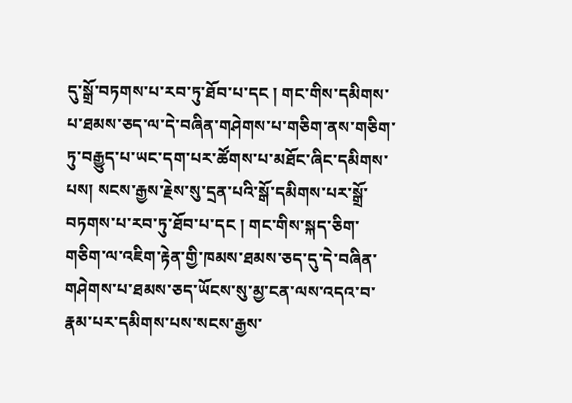དུ་སྒྲོ་བཏགས་པ་རབ་ཏུ་ཐོབ་པ་དང ། གང་གིས་དམིགས་པ་ཐམས་ཅད་ལ་དེ་བཞིན་གཤེགས་པ་གཅིག་ནས་གཅིག་ཏུ་བརྒྱུད་པ་ཡང་དག་པར་ཚོགས་པ་མཐོང་ཞིང་དམིགས་པས། སངས་རྒྱས་རྗེས་སུ་དྲན་པའི་སྒོ་དམིགས་པར་སྒྲོ་བཏགས་པ་རབ་ཏུ་ཐོབ་པ་དང ། གང་གིས་སྐད་ཅིག་གཅིག་ལ་འཇིག་རྟེན་གྱི་ཁམས་ཐམས་ཅད་དུ་དེ་བཞིན་གཤེགས་པ་ཐམས་ཅད་ཡོངས་སུ་མྱ་ངན་ལས་འདའ་བ་རྣམ་པར་དམིགས་པས་སངས་རྒྱས་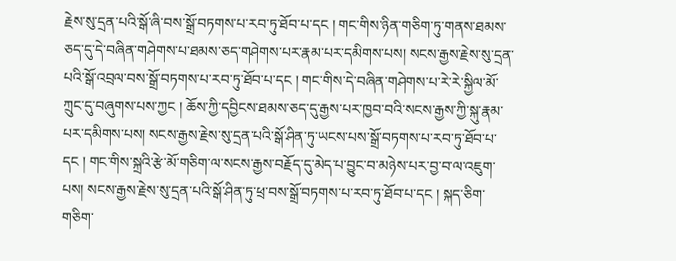རྗེས་སུ་དྲན་པའི་སྒོ་ཞི་བས་སྒྲོ་བཏགས་པ་རབ་ཏུ་ཐོབ་པ་དང ། གང་གིས་ཉིན་གཅིག་ཏུ་གནས་ཐམས་ཅད་དུ་དེ་བཞིན་གཤེགས་པ་ཐམས་ཅད་གཤེགས་པར་རྣམ་པར་དམིགས་པས། སངས་རྒྱས་རྗེས་སུ་དྲན་པའི་སྒོ་འབྲལ་བས་སྒྲོ་བཏགས་པ་རབ་ཏུ་ཐོབ་པ་དང ། གང་གིས་དེ་བཞིན་གཤེགས་པ་རེ་རེ་སྐྱིལ་མོ་ཀྲུང་དུ་བཞུགས་པས་ཀྱང ། ཆོས་ཀྱི་དབྱིངས་ཐམས་ཅད་དུ་རྒྱས་པར་ཁྱབ་བའི་སངས་རྒྱས་ཀྱི་སྐུ་རྣམ་པར་དམིགས་པས། སངས་རྒྱས་རྗེས་སུ་དྲན་པའི་སྒོ་ཤིན་ཏུ་ཡངས་པས་སྒྲོ་བཏགས་པ་རབ་ཏུ་ཐོབ་པ་དང ། གང་གིས་སྐྲའི་རྩེ་མོ་གཅིག་ལ་སངས་རྒྱས་བརྗོད་དུ་མེད་པ་བྱུང་བ་མཉེས་པར་བྱ་བ་ལ་འཇུག་པས། སངས་རྒྱས་རྗེས་སུ་དྲན་པའི་སྒོ་ཤིན་ཏུ་ཕྲ་བས་སྒྲོ་བཏགས་པ་རབ་ཏུ་ཐོབ་པ་དང ། སྐད་ཅིག་གཅིག་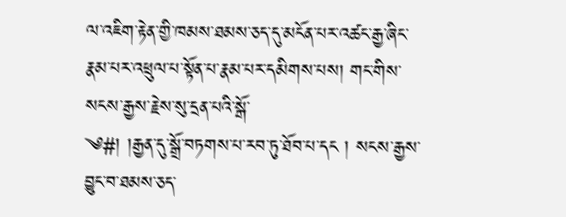ལ་འཇིག་རྟེན་གྱི་ཁམས་ཐམས་ཅད་དུ་མངོན་པར་འཚང་རྒྱ་ཞིང་རྣམ་པར་འཕྲུལ་པ་སྟོན་པ་རྣམ་པར་དམིགས་པས། གང་གིས་སངས་རྒྱས་རྗེས་སུ་དྲན་པའི་སྒོ་
༄#། །རྒྱན་དུ་སྒྲོ་བཏགས་པ་རབ་ཏུ་ཐོབ་པ་དང ། སངས་རྒྱས་བྱུང་བ་ཐམས་ཅད་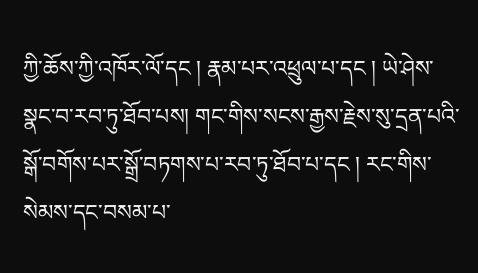ཀྱི་ཆོས་ཀྱི་འཁོར་ལོ་དང ། རྣམ་པར་འཕྲུལ་པ་དང ། ཡེ་ཤེས་སྣང་བ་རབ་ཏུ་ཐོབ་པས། གང་གིས་སངས་རྒྱས་རྗེས་སུ་དྲན་པའི་སྒོ་བགོས་པར་སྒྲོ་བཏགས་པ་རབ་ཏུ་ཐོབ་པ་དང ། རང་གིས་སེམས་དང་བསམ་པ་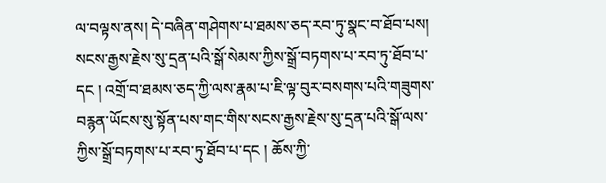ལ་བལྟས་ནས། དེ་བཞིན་གཤེགས་པ་ཐམས་ཅད་རབ་ཏུ་སྣང་བ་ཐོབ་པས། སངས་རྒྱས་རྗེས་སུ་དྲན་པའི་སྒོ་སེམས་ཀྱིས་སྒྲོ་བཏགས་པ་རབ་ཏུ་ཐོབ་པ་དང ། འགྲོ་བ་ཐམས་ཅད་ཀྱི་ལས་རྣམ་པ་ཇི་ལྟ་བུར་བསགས་པའི་གཟུགས་བརྙན་ཡོངས་སུ་སྟོན་པས་གང་གིས་སངས་རྒྱས་རྗེས་སུ་དྲན་པའི་སྒོ་ལས་ཀྱིས་སྒྲོ་བཏགས་པ་རབ་ཏུ་ཐོབ་པ་དང ། ཆོས་ཀྱི་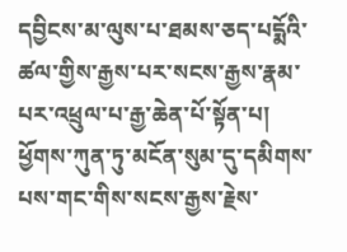དབྱིངས་མ་ལུས་པ་ཐམས་ཅད་པདྨོའི་ཚལ་གྱིས་རྒྱས་པར་སངས་རྒྱས་རྣམ་པར་འཕྲུལ་པ་རྒྱ་ཆེན་པོ་སྟོན་པ། ཕྱོགས་ཀུན་ཏུ་མངོན་སུམ་དུ་དམིགས་པས་གང་གིས་སངས་རྒྱས་རྗེས་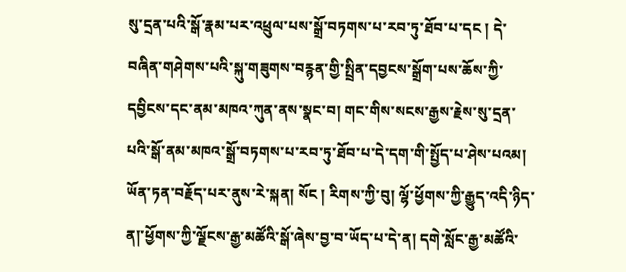སུ་དྲན་པའི་སྒོ་རྣམ་པར་འཕྲུལ་པས་སྒྲོ་བཏགས་པ་རབ་ཏུ་ཐོབ་པ་དང ། དེ་བཞིན་གཤེགས་པའི་སྐུ་གཟུགས་བརྙན་གྱི་སྤྲིན་དབྱངས་སྒྲོག་པས་ཆོས་ཀྱི་དབྱིངས་དང་ནམ་མཁའ་ཀུན་ནས་སྣང་བ། གང་གིས་སངས་རྒྱས་རྗེས་སུ་དྲན་པའི་སྒོ་ནམ་མཁའ་སྒྲོ་བཏགས་པ་རབ་ཏུ་ཐོབ་པ་དེ་དག་གི་སྤྱོད་པ་ཤེས་པའམ། ཡོན་ཏན་བརྗོད་པར་ནུས་རེ་སྐན། སོང ། རིགས་ཀྱི་བུ། ལྷོ་ཕྱོགས་ཀྱི་རྒྱུད་འདི་ཉིད་
ན།་ཕྱོགས་ཀྱི་ལྗོངས་རྒྱ་མཚོའི་སྒོ་ཞེས་བྱ་བ་ཡོད་པ་དེ་ན། དགེ་སློང་རྒྱ་མཚོའི་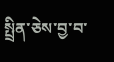སྤྲིན་ཅེས་བྱ་བ་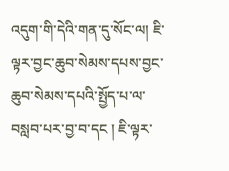འདུག་གི་དེའི་གན་དུ་སོང་ལ། ཇི་ལྟར་བྱང་ཆུབ་སེམས་དཔས་བྱང་ཆུབ་སེམས་དཔའི་སྤྱོད་པ་ལ་བསླབ་པར་བྱ་བ་དང ། ཇི་ལྟར་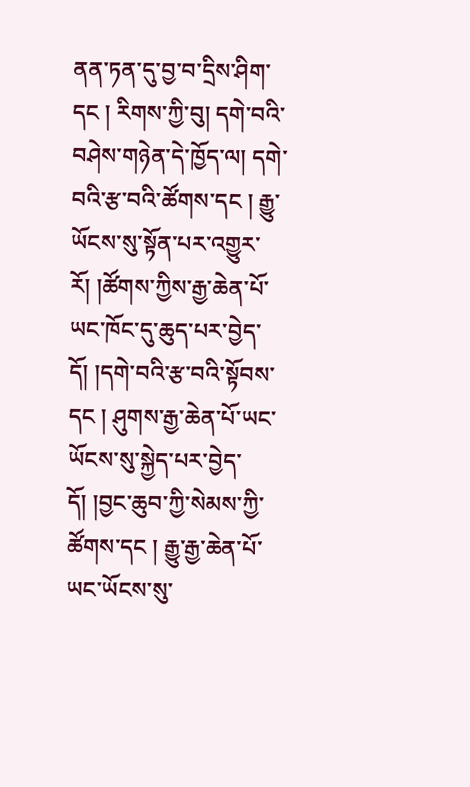ནན་ཏན་དུ་བྱ་བ་དྲིས་ཤིག་དང ། རིགས་ཀྱི་བུ། དགེ་བའི་བཤེས་གཉེན་དེ་ཁྱོད་ལ། དགེ་བའི་རྩ་བའི་ཚོགས་དང ། རྒྱུ་ཡོངས་སུ་སྟོན་པར་འགྱུར་རོ། །ཚོགས་ཀྱིས་རྒྱ་ཆེན་པོ་ཡང་ཁོང་དུ་ཆུད་པར་བྱེད་དོ། །དགེ་བའི་རྩ་བའི་སྟོབས་དང ། ཤུགས་རྒྱ་ཆེན་པོ་ཡང་ཡོངས་སུ་སྐྱེད་པར་བྱེད་དོ། །བྱང་ཆུབ་ཀྱི་སེམས་ཀྱི་ཚོགས་དང ། རྒྱུ་རྒྱ་ཆེན་པོ་ཡང་ཡོངས་སུ་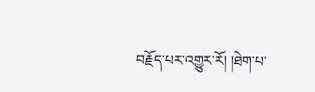བརྗོད་པར་འགྱུར་རོ། །ཐེག་པ་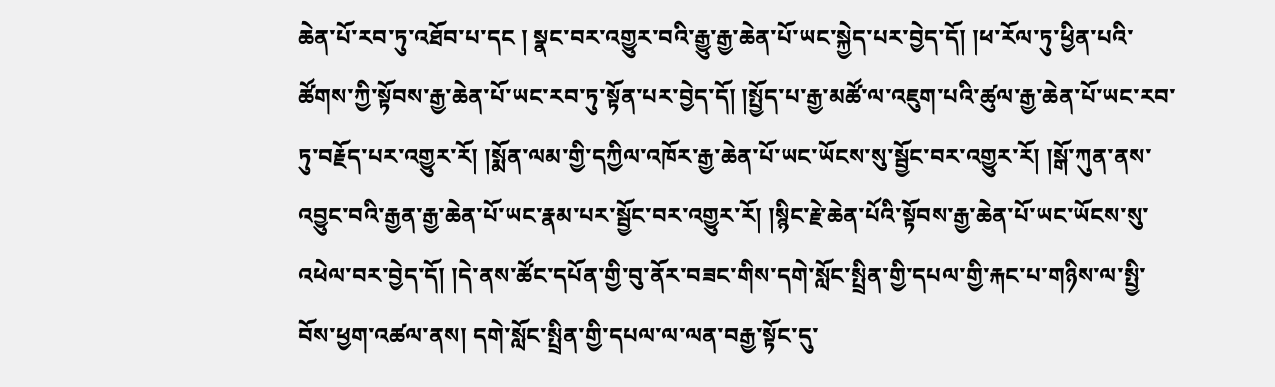ཆེན་པོ་རབ་ཏུ་འཐོབ་པ་དང ། སྣང་བར་འགྱུར་བའི་རྒྱུ་རྒྱ་ཆེན་པོ་ཡང་སྐྱེད་པར་བྱེད་དོ། །ཕ་རོལ་ཏུ་ཕྱིན་པའི་ཚོགས་ཀྱི་སྟོབས་རྒྱ་ཆེན་པོ་ཡང་རབ་ཏུ་སྟོན་པར་བྱེད་དོ། །སྤྱོད་པ་རྒྱ་མཚོ་ལ་འཇུག་པའི་ཚུལ་རྒྱ་ཆེན་པོ་ཡང་རབ་ཏུ་བརྗོད་པར་འགྱུར་རོ། །སྨོན་ལམ་གྱི་དཀྱིལ་འཁོར་རྒྱ་ཆེན་པོ་ཡང་ཡོངས་སུ་སྦྱོང་བར་འགྱུར་རོ། །སྒོ་ཀུན་ནས་འབྱུང་བའི་རྒྱན་རྒྱ་ཆེན་པོ་ཡང་རྣམ་པར་སྦྱོང་བར་འགྱུར་རོ། །སྙིང་རྗེ་ཆེན་པོའི་སྟོབས་རྒྱ་ཆེན་པོ་ཡང་ཡོངས་སུ་འཕེལ་བར་བྱེད་དོ། །དེ་ནས་ཚོང་དཔོན་གྱི་བུ་ནོར་བཟང་གིས་དགེ་སློང་སྤྲིན་གྱི་དཔལ་གྱི་རྐང་པ་གཉིས་ལ་སྤྱི་བོས་ཕྱག་འཚལ་ནས། དགེ་སློང་སྤྲིན་གྱི་དཔལ་ལ་ལན་བརྒྱ་སྟོང་དུ་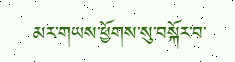མར་གཡས་ཕྱོགས་སུ་བསྐོར་བ་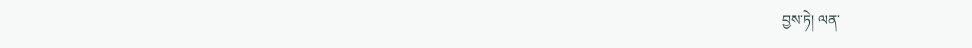བྱས་ཏེ། ལན་